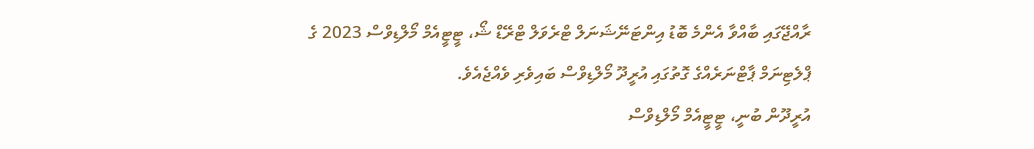ރާއްޖޭގައި ބާއްވާ އެންމެ ބޮޑު އިންޓަނޭޝަނަލް ޓްރެވަލް ޓްރޭޑް ޝޯ، ޓީޓީއެމް މޯލްޑިވްސް 2023 ގެ ޕްލެޓިނަމް ޕާޓްނަރެއްގެ ގޮތުގައި އުރީދޫ މޯލްޑިވްސް ބައިވެރި ވެއްޖެއެވެ.
އުރީދޫން ބުނީ، ޓީޓީއެމް މޯލްޑިވްސް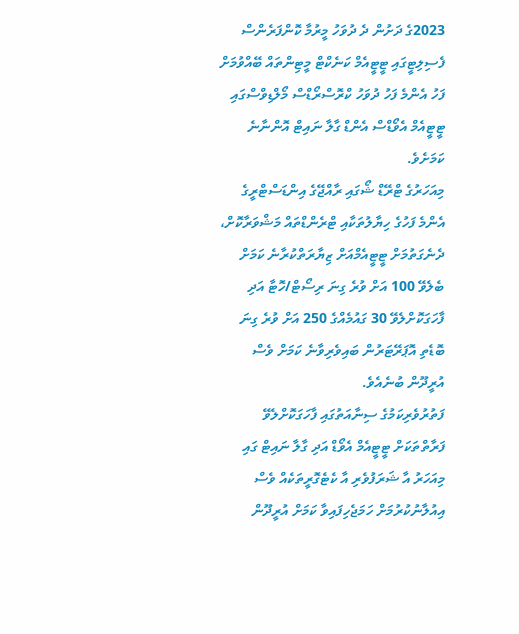2023ގެ ދަށުން ދެ ދުވަހު މީރުމާ ކޮންފަރެންސް ފެސިލިޓީގައި ޓީޓީއެމް ކަނެކްޓް މީޓިންތައް ބޭއްވުމަށް ފަހު އެންމެ ފަހު ދުވަހު ކްރޮސްރޯޑްސް މޯލްޑިވްސްގައި ޓީޓީއެމް އެވޯޑްސް އެންޑް ގާލާ ނައިޓް އޮންނާނެ ކަމަށެވެ.
މިއަހަރުގެ ޓްރޭޑް ޝޯގައި ރާއްޖޭގެ އިންޑަސްޓްރީގެ އެންމެ ފަހުގެ ހިޔާލުތަކާއި ޓްރެންޑްތައް މަޝްވަރާކޮށް، ދެނެގަތުމަށް ޓީޓީއެމްއަށް ޒިޔާރަތްކުރާނެ ކަމަށް ބެލެވޭ 100 އަށް ވުރެ ގިނަ ރިސޯޓް/ހޮޓާ އަދި ފާހަގަކޮށްލެވޭ 30 ގައުމެއްގެ 250 އަށް ވުރެ ގިނަ ބޮޑެތި އޮޕަރޭޓަރުން ބައިވެރިވާނެ ކަމަށް ވެސް އުރީދޫން ބުނެއެވެ.
ފަތުރުވެރިކަމުގެ ސިނާއަތުގައި ފާހަގަކޮށްލެވޭ ފަރާތްތަކަށް ޓީޓީއެމް އެވޯޑް އަދި ގާލާ ނައިޓް ގައި މިއަހަރު އާ ޝަރަފުވެރި އާ ކެޓެގޮރީތަކެއް ވެސް އިއުލާނުކުރުމަށް ހަމަޖެހިފައިވާ ކަމަށް އުރީދޫން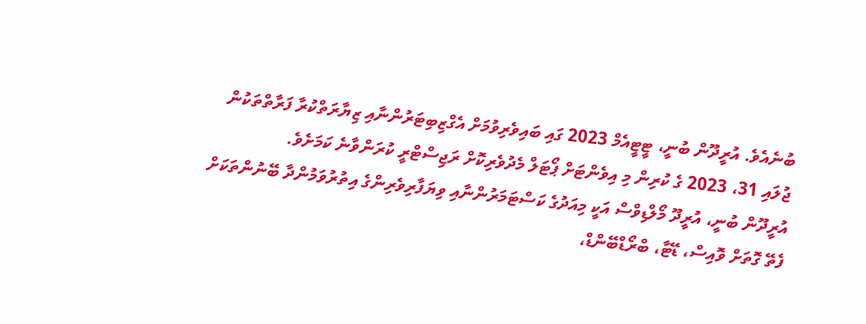ބުނެއެވެ. އުރީދޫން ބުނީ، ޓީޓީއެމް 2023 ގައި ބައިވެރިވުމަށް އެގްޒިބިޓަރުންނާއި ޒިޔާރަތްކުރާ ފަރާތްތަކުން ޖުލައި 31، 2023 ގެ ކުރިން މި އިވެންޓަށް ޕޯޓަލް މެދުވެރިކޮށް ރަޖިސްޓްރީ ކުރަންވާނެ ކަމަށެވެ.
އުރީދޫން ބުނީ، އުރީދޫ މޯލްޑިވްސް އަކީ މިއަދުގެ ކަސްޓަމަރުންނާއި ވިޔަފާރިވެރިންގެ އިތުރުވަމުންދާ ބޭނުންތަކަށް ފެތޭ ގޮތަށް ވޮއިސް، ޑޭޓާ، ބްރޯޑްބޭންޑް،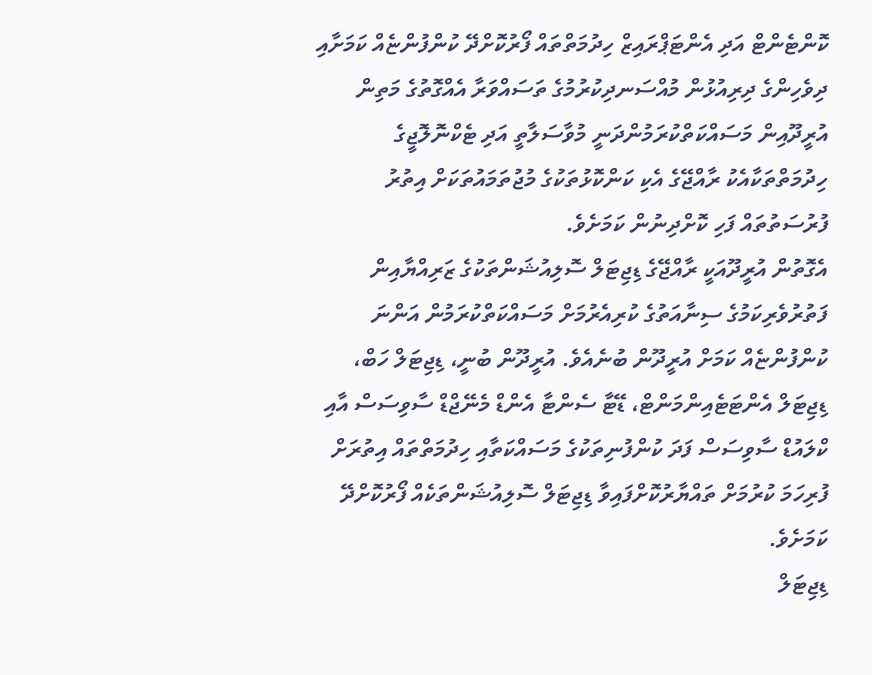ކޮންޓެންޓް އަދި އެންޓަޕްރައިޒް ހިދުމަތްތައް ފޯރުކޮށްދޭ ކުންފުންޏެއް ކަމަށާއި ދިވެހިންގެ ދިރިއުޅުން މުއްސަނދިކުރުމުގެ ތަސައްވަރާ އެއްގޮތުގެ މަތިން އުރީދޫއިން މަސައްކަތްކުރަމުންދަނީ މުވާސަލާތީ އަދި ޓެކްނޮލޮޖީގެ ހިދުމަތްތަކާއެކު ރާއްޖޭގެ އެކި ކަންކޮޅުތަކުގެ މުޖުތަމައުތަކަށް އިތުރު ފުރުސަތުތައް ފަހި ކޮށްދިނުން ކަމަށެވެ.
އެގޮތުން އުރީދޫއަކީ ރާއްޖޭގެ ޑިޖިޓަލް ސޮލިއުޝަންތަކުގެ ޒަރިއްޔާއިން ފަތުރުވެރިކަމުގެ ސިނާއަތުގެ ކުރިއެރުމަށް މަސައްކަތްކުރަމުން އަންނަ ކުންފުންޏެއް ކަމަށް އުރީދޫން ބުނެއެވެ. އުރީދޫން ބުނީ، ޑިޖިޓަލް ހަބް، ޑިޖިޓަލް އެންޓަޓެއިންމަންޓް، ޑޭޓާ ސެންޓާ އެންޑް މެނޭޖްޑް ސާވިސަސް އާއި ކްލައުޑް ސާވިސަސް ފަދަ ކުންފުނިތަކުގެ މަސައްކަތާއި ހިދުމަތްތައް އިތުރަށް ފުރިހަމަ ކުރުމަށް ތައްޔާރުކޮށްފައިވާ ޑިޖިޓަލް ސޮލިއުޝަންތަކެއް ފޯރުކޮށްދޭ ކަމަށެވެ.
ޑިޖިޓަލް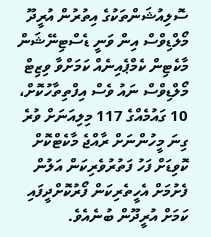ސޮލިއުޝަންތަކުގެ އިތުރުން އުރީދޫ މޯލްޑިވްސް އިން ވަނީ ޑެސްޓިނޭޝަން މާކެޓިން ކެމްޕެއިނެއް ކަމަށްވާ ވިޒިޓް މޯލްޑިވްސް ނައު ވެސް އިފްތިތާހުކޮށް، 10 ގައުމެއްގެ 117 މިލިއަނަށް ވުރެ ގިނަ މީހުންނަށް ރާއްޖެ މާކެޓްކޮށް ކޮވިޑަށް ފަހު ފަތުރުވެރިކަން އަލުން ފެށުމަށް އެހީތެރިކަން ފޯރުކޮށްދީފައި ކަމަށް އުރީދޫން ބުނެއެވެ.